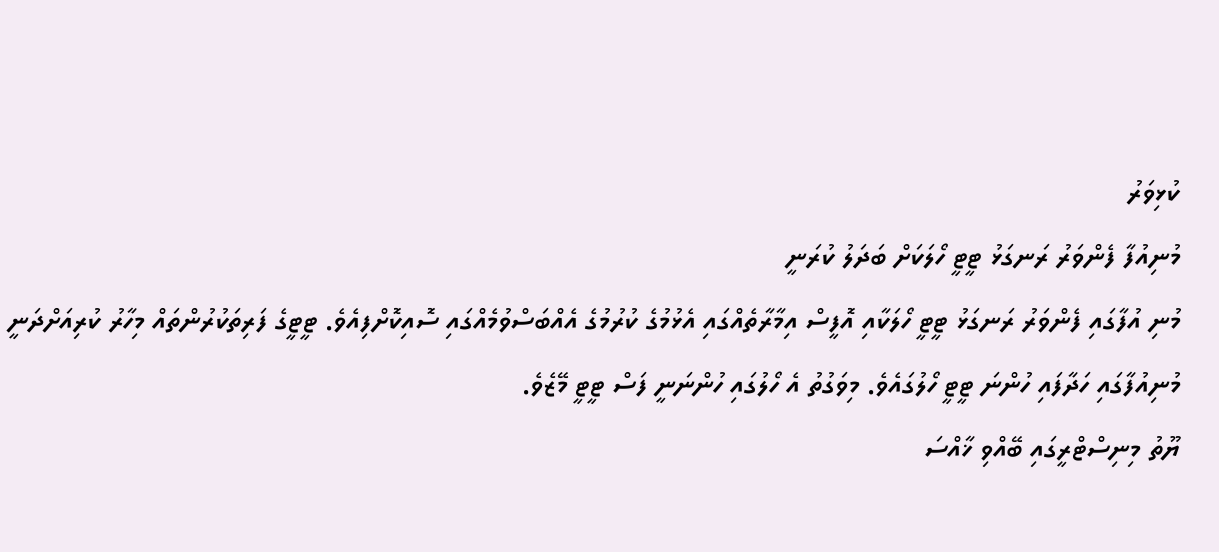ކުޅިވަރު
މުނިއުފާ ފެންވަރު ރަނގަޅު ޓީޓީ ހޯލަކަށް ބަދަލު ކުރަނީ
މުނި އުފާގައި ފެންވަރު ރަނގަޅު ޓީޓީ ހޯލަކާއި އޮފީސް އިމާރާތެއްގައި އެޅުމުގެ ކުރުމުގެ އެއްބަސްވުމެއްގައި ސޮއިކޮށްފިއެވެ. ޓީޓީގެ ފަރިތަކުރުންތައް މިހާރު ކުރިއަށްދަނީ މުނިއުފާގައި ހަދާފައި ހުންނަ ޓީޓީ ހޯލުގައެވެ. މިވަގުތު އެ ހޯލުގައި ހުންނަނީ ފަސް ޓީޓީ މޭޒެވެ.
ޔޫތު މިނިސްޓްރީގައި ބޭއްވި ޚާއްސަ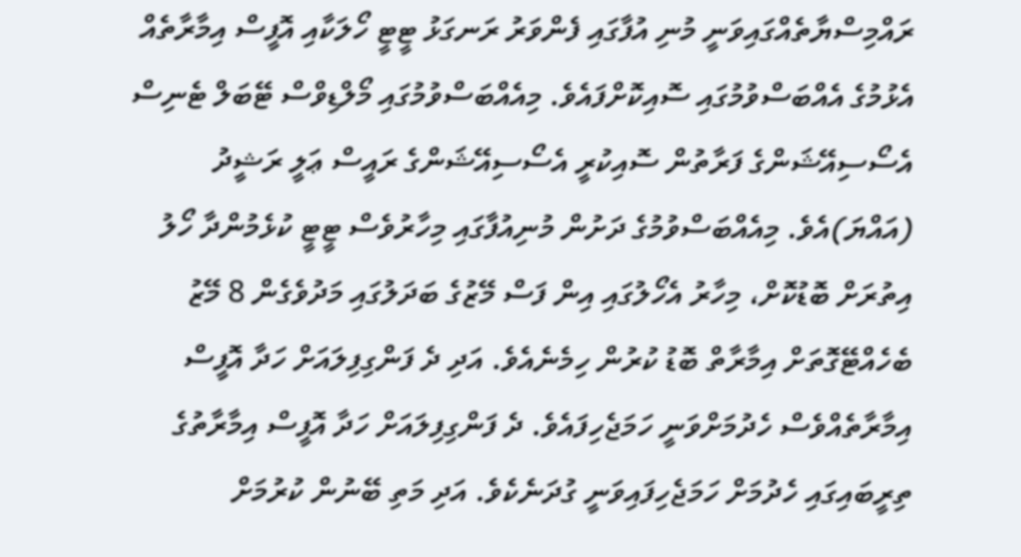ރައްމިސްޔާތެއްގައިވަނީ މުނި އުފާގައި ފެންވަރު ރަނގަޅު ޓީޓީ ހޯލަކާއި އޮފީސް އިމާރާތެއް އެޅުމުގެ އެއްބަސްވުމުގައި ސޮއިކޮށްފައެވެ. މިއެއްބަސްވުމުގައި މޯލްޑިވްސް ޓޭބަލް ޓެނިސް އެސޯސިއޭޝަންގެ ފަރާތުން ސޮއިކުރީ އެސޯސިއޭޝަންގެ ރައީސް ޢަލީ ރަޝީދު (އައްޔަ)އެވެ. މިއެއްބަސްވުމުގެ ދަށުން މުނިއުފާގައި މިހާރުވެސް ޓީޓީ ކުޅެމުންދާ ހޯލު އިތުރަށް ބޮޑުކޮށް، މިހާރު އެހޯލުގައި އިން ފަސް މޭޒުގެ ބަދަލުގައި މަދުވެގެން 8 މޭޒު ބެހެއްޓޭގޮތަށް އިމާރާތް ބޮޑު ކުރުން ހިމެނެއެވެ. އަދި ދެ ފަންގިފިލައަށް ހަދާ އޮފީސް އިމާރާތެއްވެސް ހެދުމަށްވަނީ ހަމަޖެހިފައެވެ. ދެ ފަންގިފިލައަށް ހަދާ އޮފީސް އިމާރާތުގެ ތިރީބައިގައި ހެދުމަށް ހަމަޖެހިފައިވަނީ ގުދަނެކެވެ. އަދި މަތި ބޭނުން ކުރުމަށް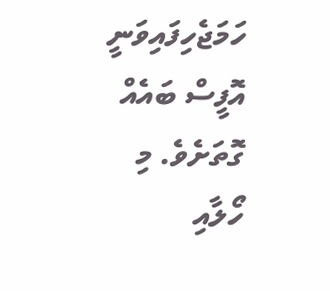ހަމަޖެހިފައިވަނީ އޮފީސް ބައެއް ގޮތަށެވެ. މި ހޯލާއި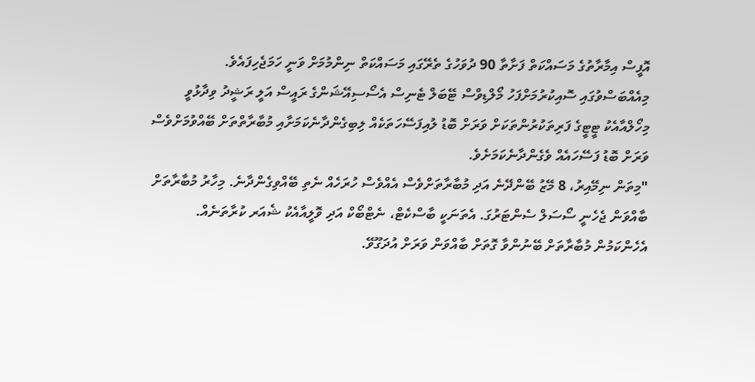އޮފީސް އިމާރާތުގެ މަސައްކަތް ފަށާތާ 90 ދުވަހުގެ ތެރޭގައި މަސައްކަތް ނިންމުމަށް ވަނީ ހަމަޖެހިފައެވެ.
މިއެއްބަސްވުގައި ސޮއިކުރުމަށްފަހު މޯލްޑިވްސް ޓޭބަލް ޓެނިސް އެސޯސިއޭޝަންގެ ރައީސް އަލީ ރަޝީދު ވިދާޅުވީ މިހޯލްއާއެކު ޓީޓީގެ ފަރިތަކުރުންތަކަށް ވަރަށް ބޮޑު ލުއިފަސޭހަތަކެއް ލިބިގެންދާނެކަމަށާއި މުބާރާތްތަށް ބޭއްވުމަށްވެސް ވަރަށް ބޮޑު ފަސޭހައެއް ވެގެންދާނެކަމަށެވެ.
"މިތަން ނިމޭއިރު، 8 މޭޒު ބޭންދޭނެ އަދި މުބާރާތަށްވެސް އެއްވެސް ހުރަހެއް ނެތި ބޭއްވިގެންދާނެ. މިހާރު މުބާރާތަށް ބާއްވަން ޖެހެނީ ސޯސަލް ސެންޓަރުގަ. އެތަނަކީ ބާސްކެޓް، ނެޓްބޯކް އަދި ވޮލީއާއެކު ޝެއަރ ކުރާތަނެއް. އެހެންކަމުން މުބާރާތަށް ބޭނުންވާ ގޮތަށް ބާއްވަން ވަރަށް އުދަގޫވޭ.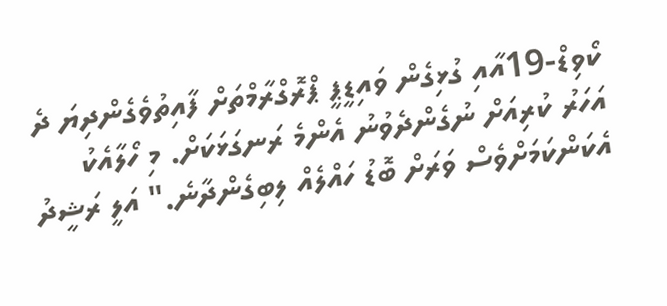ކޯވިޑް-19އާއި ގުޅިގެން ވައިޑީޕީ ޕްރޮގްރާމްތަށް ފާއިތުވެގެންދިޔަ ދެ އަހަރު ކުރިއަށް ނުގެންދެވުނު އެންމެ ރަނގަޅަކަށް. މި ހޯލާއެކު އެކަންކަމަށްވެސް ވަރަށް ބޮޑު ހައްލެއް ލިބިގެންދާނެ." އަލީ ރަޝީދު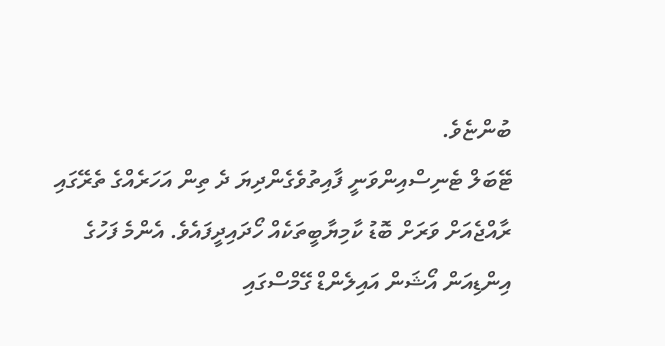ބުންޏެވެ.
ޓޭބަލް ޓެނިސްއިންވަނީ ފާއިތުވެގެންދިޔަ ދެ ތިން އަހަރެއްގެ ތެރޭގައި ރާއްޖެއަށް ވަރަށް ބޮޑު ކާމިޔާބީތަކެއް ހޯދައިދީފައެވެ. އެންމެ ފަހުގެ އިންޑިއަން އޯޝަން އައިލެންޑް ގޭމްސްގައި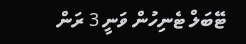ޓޭބަލް ޓެނިހުން ވަނީ 3 ރަން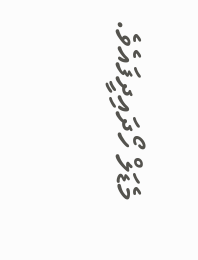މެޑަލް ހޯދައިދީފައެވެ.